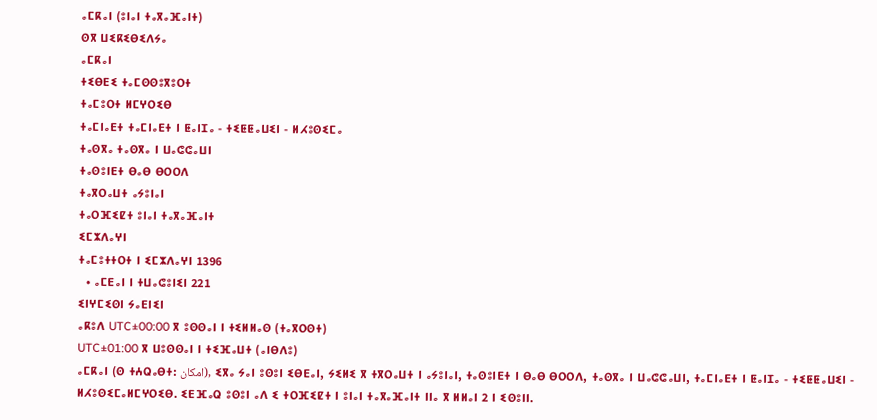ⴰⵎⴽⴰⵏ (ⵓⵏⴰⵏ ⵜⴰⴳⴰⴼⴰⵏⵜ)
ⵙⴳ ⵡⵉⴽⵉⴱⵉⴷⵢⴰ
ⴰⵎⴽⴰⵏ
ⵜⵉⴱⴹⵉ ⵜⴰⵎⵙⵙⵓⴳⵓⵔⵜ
ⵜⴰⵎⵓⵔⵜ ⵍⵎⵖⵔⵉⴱ
ⵜⴰⵎⵏⴰⴹⵜ ⵜⴰⵎⵏⴰⴹⵜ ⵏ ⵟⴰⵏⵊⴰ - ⵜⵉⵟⵟⴰⵡⵉⵏ - ⵍⵃⵓⵙⵉⵎⴰ
ⵜⴰⵙⴳⴰ ⵜⴰⵙⴳⴰ ⵏ ⵡⴰⵛⵛⴰⵡⵏ
ⵜⴰⵙⵓⵏⴹⵜ ⴱⴰⴱ ⴱⵔⵔⴷ
ⵜⴰⴳⵔⴰⵡⵜ ⴰⵢⵓⵏⴰⵏ
ⵜⴰⵔⴼⵉⵇⵜ ⵓⵏⴰⵏ ⵜⴰⴳⴰⴼⴰⵏⵜ
ⵉⵎⵣⴷⴰⵖⵏ
ⵜⴰⵎⵓⵜⵜⵔⵜ ⵏ ⵉⵎⵣⴷⴰⵖⵏ 1396
  • ⴰⵎⴹⴰⵏ ⵏ ⵜⵡⴰⵛⵓⵏⵉⵏ 221
ⵉⵏⵖⵎⵉⵙⵏ ⵢⴰⴹⵏⵉⵏ
ⴰⴽⵓⴷ UTC±00:00 ⴳ ⵓⵙⵙⴰⵏ ⵏ ⵜⵉⵍⵍⴰⵙ (ⵜⴰⴳⵔⵙⵜ)
UTC±01:00 ⴳ ⵡⵓⵙⵙⴰⵏ ⵏ ⵜⵉⴼⴰⵡⵜ (ⴰⵏⴱⴷⵓ)
ⴰⵎⴽⴰⵏ (ⵙ ⵜⵄⵕⴰⴱⵜ: امكان), ⵉⴳⴰ ⵢⴰⵏ ⵓⵙⵓⵏ ⵉⴱⴹⴰⵏ, ⵢⵉⵍⵉ ⴳ ⵜⴳⵔⴰⵡⵜ ⵏ ⴰⵢⵓⵏⴰⵏ, ⵜⴰⵙⵓⵏⴹⵜ ⵏ ⴱⴰⴱ ⴱⵔⵔⴷ, ⵜⴰⵙⴳⴰ ⵏ ⵡⴰⵛⵛⴰⵡⵏ, ⵜⴰⵎⵏⴰⴹⵜ ⵏ ⵟⴰⵏⵊⴰ - ⵜⵉⵟⵟⴰⵡⵉⵏ - ⵍⵃⵓⵙⵉⵎⴰⵍⵎⵖⵔⵉⴱ. ⵉⴹⴼⴰⵕ ⵓⵙⵓⵏ ⴰⴷ ⵉ ⵜⵔⴼⵉⵇⵜ ⵏ ⵓⵏⴰⵏ ⵜⴰⴳⴰⴼⴰⵏⵜ ⵏⵏⴰ ⴳ ⵍⵍⴰⵏ 2 ⵏ ⵉⵙⵓⵏⵏ.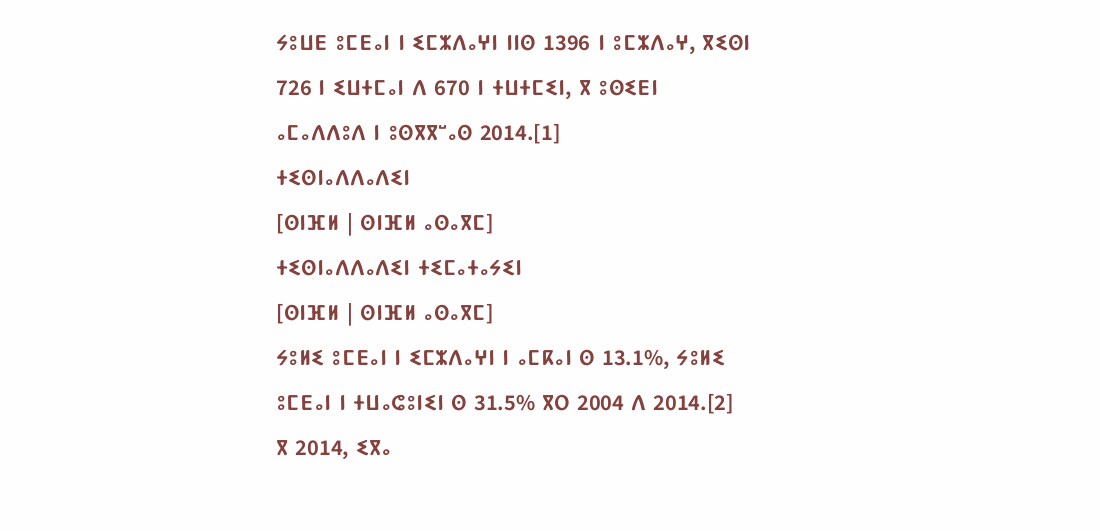ⵢⵓⵡⴹ ⵓⵎⴹⴰⵏ ⵏ ⵉⵎⵣⴷⴰⵖⵏ ⵏⵏⵙ 1396 ⵏ ⵓⵎⵣⴷⴰⵖ, ⴳⵉⵙⵏ 726 ⵏ ⵉⵡⵜⵎⴰⵏ ⴷ 670 ⵏ ⵜⵡⵜⵎⵉⵏ, ⴳ ⵓⵙⵉⴹⵏ ⴰⵎⴰⴷⴷⵓⴷ ⵏ ⵓⵙⴳⴳⵯⴰⵙ 2014.[1]
ⵜⵉⵙⵏⴰⴷⴷⴰⴷⵉⵏ
[ⵙⵏⴼⵍ | ⵙⵏⴼⵍ ⴰⵙⴰⴳⵎ]
ⵜⵉⵙⵏⴰⴷⴷⴰⴷⵉⵏ ⵜⵉⵎⴰⵜⴰⵢⵉⵏ
[ⵙⵏⴼⵍ | ⵙⵏⴼⵍ ⴰⵙⴰⴳⵎ]
ⵢⵓⵍⵉ ⵓⵎⴹⴰⵏ ⵏ ⵉⵎⵣⴷⴰⵖⵏ ⵏ ⴰⵎⴽⴰⵏ ⵙ 13.1%, ⵢⵓⵍⵉ ⵓⵎⴹⴰⵏ ⵏ ⵜⵡⴰⵛⵓⵏⵉⵏ ⵙ 31.5% ⴳⵔ 2004 ⴷ 2014.[2] ⴳ 2014, ⵉⴳⴰ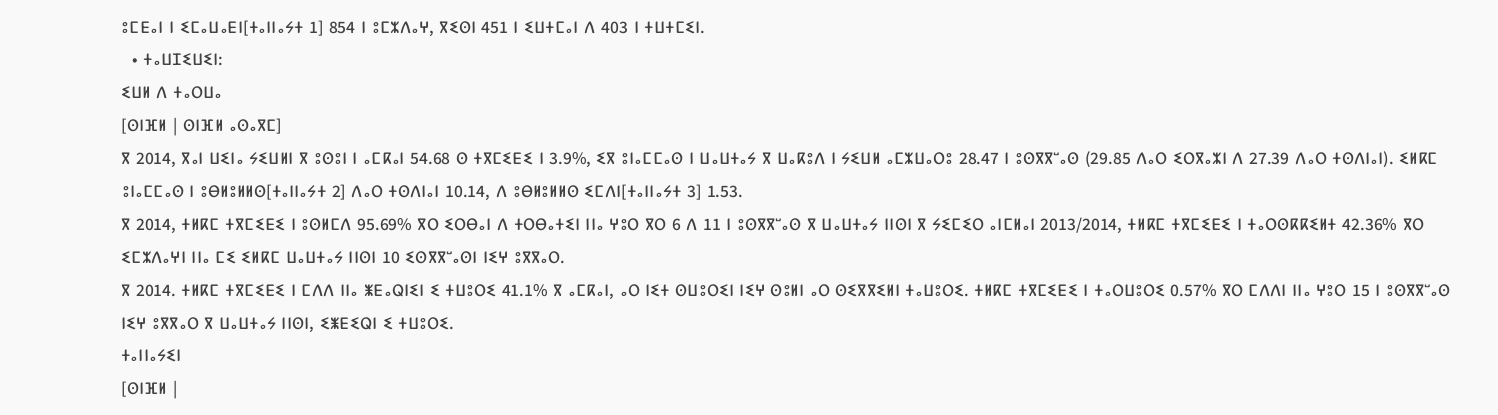ⵓⵎⴹⴰⵏ ⵏ ⵉⵎⴰⵡⴰⴹⵏ[ⵜⴰⵏⵏⴰⵢⵜ 1] 854 ⵏ ⵓⵎⵣⴷⴰⵖ, ⴳⵉⵙⵏ 451 ⵏ ⵉⵡⵜⵎⴰⵏ ⴷ 403 ⵏ ⵜⵡⵜⵎⵉⵏ.
  • ⵜⴰⵡⵊⵉⵡⵉⵏ:
ⵉⵡⵍ ⴷ ⵜⴰⵔⵡⴰ
[ⵙⵏⴼⵍ | ⵙⵏⴼⵍ ⴰⵙⴰⴳⵎ]
ⴳ 2014, ⴳⴰⵏ ⵡⵉⵏⴰ ⵢⵉⵡⵍⵏ ⴳ ⵓⵙⵓⵏ ⵏ ⴰⵎⴽⴰⵏ 54.68 ⵙ ⵜⴳⵎⵉⴹⵉ ⵏ 3.9%, ⵉⴳ ⵓⵏⴰⵎⵎⴰⵙ ⵏ ⵡⴰⵡⵜⴰⵢ ⴳ ⵡⴰⴽⵓⴷ ⵏ ⵢⵉⵡⵍ ⴰⵎⵣⵡⴰⵔⵓ 28.47 ⵏ ⵓⵙⴳⴳⵯⴰⵙ (29.85 ⴷⴰⵔ ⵉⵔⴳⴰⵣⵏ ⴷ 27.39 ⴷⴰⵔ ⵜⵙⴷⵏⴰⵏ). ⵉⵍⴽⵎ ⵓⵏⴰⵎⵎⴰⵙ ⵏ ⵓⴱⵍⵓⵍⵍⵙ[ⵜⴰⵏⵏⴰⵢⵜ 2] ⴷⴰⵔ ⵜⵙⴷⵏⴰⵏ 10.14, ⴷ ⵓⴱⵍⵓⵍⵍⵙ ⵉⵎⴷⵏ[ⵜⴰⵏⵏⴰⵢⵜ 3] 1.53.
ⴳ 2014, ⵜⵍⴽⵎ ⵜⴳⵎⵉⴹⵉ ⵏ ⵓⵙⵍⵎⴷ 95.69% ⴳⵔ ⵉⵔⴱⴰⵏ ⴷ ⵜⵔⴱⴰⵜⵉⵏ ⵏⵏⴰ ⵖⵓⵔ ⴳⵔ 6 ⴷ 11 ⵏ ⵓⵙⴳⴳⵯⴰⵙ ⴳ ⵡⴰⵡⵜⴰⵢ ⵏⵏⵙⵏ ⴳ ⵢⵉⵎⵉⵔ ⴰⵏⵎⵍⴰⵏ 2013/2014, ⵜⵍⴽⵎ ⵜⴳⵎⵉⴹⵉ ⵏ ⵜⴰⵔⵙⴽⴽⵉⵍⵜ 42.36% ⴳⵔ ⵉⵎⵣⴷⴰⵖⵏ ⵏⵏⴰ ⵎⵉ ⵉⵍⴽⵎ ⵡⴰⵡⵜⴰⵢ ⵏⵏⵙⵏ 10 ⵉⵙⴳⴳⵯⴰⵙⵏ ⵏⵉⵖ ⵓⴳⴳⴰⵔ.
ⴳ 2014. ⵜⵍⴽⵎ ⵜⴳⵎⵉⴹⵉ ⵏ ⵎⴷⴷ ⵏⵏⴰ ⵥⴹⴰⵕⵏⵉⵏ ⵉ ⵜⵡⵓⵔⵉ 41.1% ⴳ ⴰⵎⴽⴰⵏ, ⴰⵔ ⵏⵉⵜ ⵙⵡⵓⵔⵉⵏ ⵏⵉⵖ ⵙⵓⵍⵏ ⴰⵔ ⵙⵉⴳⴳⵉⵍⵏ ⵜⴰⵡⵓⵔⵉ. ⵜⵍⴽⵎ ⵜⴳⵎⵉⴹⵉ ⵏ ⵜⴰⵔⵡⵓⵔⵉ 0.57% ⴳⵔ ⵎⴷⴷⵏ ⵏⵏⴰ ⵖⵓⵔ 15 ⵏ ⵓⵙⴳⴳⵯⴰⵙ ⵏⵉⵖ ⵓⴳⴳⴰⵔ ⴳ ⵡⴰⵡⵜⴰⵢ ⵏⵏⵙⵏ, ⵉⵥⴹⵉⵕⵏ ⵉ ⵜⵡⵓⵔⵉ.
ⵜⴰⵏⵏⴰⵢⵉⵏ
[ⵙⵏⴼⵍ |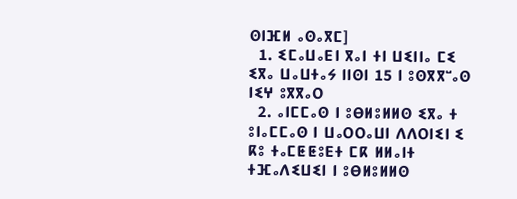ⵙⵏⴼⵍ ⴰⵙⴰⴳⵎ]
  1. ⵉⵎⴰⵡⴰⴹⵏ ⴳⴰⵏ ⵜⵏ ⵡⵉⵏⵏⴰ ⵎⵉ ⵉⴳⴰ ⵡⴰⵡⵜⴰⵢ ⵏⵏⵙⵏ 15 ⵏ ⵓⵙⴳⴳⵯⴰⵙ ⵏⵉⵖ ⵓⴳⴳⴰⵔ
  2. ⴰⵏⵎⵎⴰⵙ ⵏ ⵓⴱⵍⵓⵍⵍⵙ ⵉⴳⴰ ⵜ ⵓⵏⴰⵎⵎⴰⵙ ⵏ ⵡⴰⵔⵔⴰⵡⵏ ⴷⴷⵔⵏⵉⵏ ⵉ ⴽⵓ ⵜⴰⵎⵟⵟⵓⴹⵜ ⵎⴽ ⵍⵍⴰⵏⵜ ⵜⴼⴰⴷⵉⵡⵉⵏ ⵏ ⵓⴱⵍⵓⵍⵍⵙ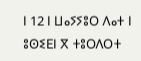ⵏ 12 ⵏ ⵡⴰⵢⵢⵓⵔ ⴷⴰⵜ ⵏ ⵓⵙⵉⴹⵏ ⴳ ⵜⵓⵔⴷⵔⵜ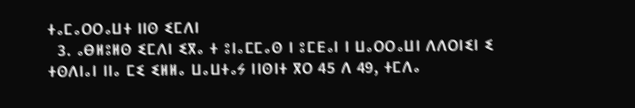ⵜⴰⵎⴰⵔⵔⴰⵡⵜ ⵏⵏⵙ ⵉⵎⴷⵏ
  3. ⴰⴱⵍⵓⵍⵙ ⵉⵎⴷⵏ ⵉⴳⴰ ⵜ ⵓⵏⴰⵎⵎⴰⵙ ⵏ ⵓⵎⴹⴰⵏ ⵏ ⵡⴰⵔⵔⴰⵡⵏ ⴷⴷⵔⵏⵉⵏ ⵉ ⵜⵙⴷⵏⴰⵏ ⵏⵏⴰ ⵎⵉ ⵉⵍⵍⴰ ⵡⴰⵡⵜⴰⵢ ⵏⵏⵙⵏⵜ ⴳⵔ 45 ⴷ 49, ⵜⵎⴷⴰ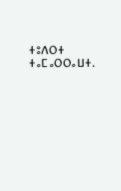ⵜⵓⴷⵔⵜ ⵜⴰⵎⴰⵔⵔⴰⵡⵜ.